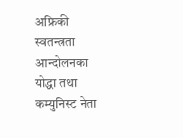अफ्रिकी स्वतन्त्रता आन्दोलनका योद्धा तथा कम्युनिस्ट नेता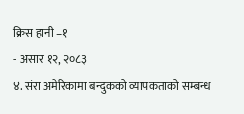क्रिस हानी –१
- असार १२, २०८३
४. संरा अमेरिकामा बन्दुकको व्यापकताको सम्बन्ध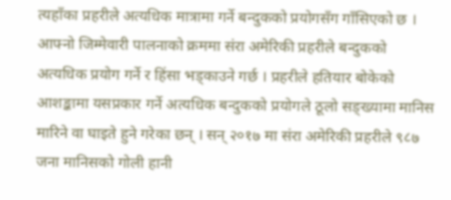त्यहाँका प्रहरीले अत्यधिक मात्रामा गर्ने बन्दुकको प्रयोगसँग गाँसिएको छ ।
आफ्नो जिम्मेवारी पालनाको क्रममा संरा अमेरिकी प्रहरीले बन्दुकको अत्यधिक प्रयोग गर्ने र हिंसा भड्काउने गर्छ । प्रहरीले हतियार बोकेको आशङ्कामा यसप्रकार गर्ने अत्यधिक बन्दुकको प्रयोगले ठूलो सङ्ख्यामा मानिस मारिने वा घाइते हुने गरेका छन् । सन् २०१७ मा संरा अमेरिकी प्रहरीले ९८७ जना मानिसको गोली हानी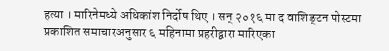हत्या । मारिनेमध्ये अधिकांश निर्दोष थिए । सन् २०१६ मा द वाशिङ्टन पोस्टमा प्रकाशित समाचारअनुसार ६ महिनामा प्रहरीद्वारा मारिएका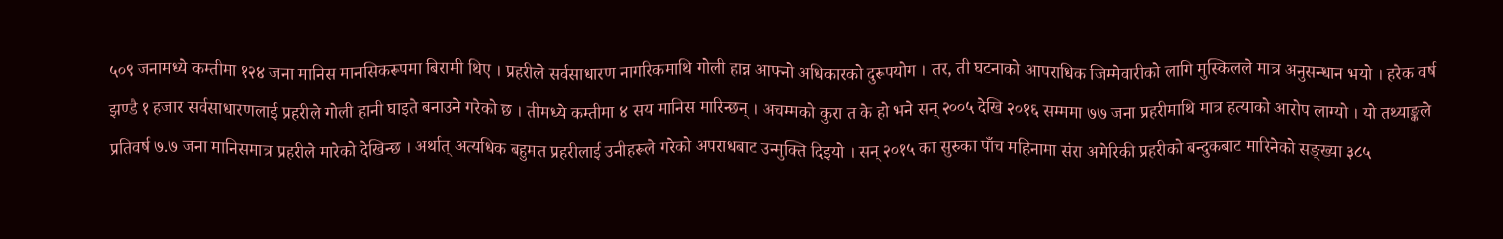५०९ जनामध्ये कम्तीमा १२४ जना मानिस मानसिकरूपमा बिरामी थिए । प्रहरीले सर्वसाधारण नागरिकमाथि गोली हान्न आफ्नो अधिकारको दुरूपयोग । तर, ती घटनाको आपराधिक जिम्मेवारीको लागि मुस्किलले मात्र अनुसन्धान भयो । हरेक वर्ष झण्डै १ हजार सर्वसाधारणलाई प्रहरीले गोली हानी घाइते बनाउने गरेको छ । तीमध्ये कम्तीमा ४ सय मानिस मारिन्छन् । अचम्मको कुरा त के हो भने सन् २००५ देखि २०१६ सम्ममा ७७ जना प्रहरीमाथि मात्र हत्याको आरोप लाग्यो । यो तथ्याङ्कले प्रतिवर्ष ७.७ जना मानिसमात्र प्रहरीले मारेको देखिन्छ । अर्थात् अत्यधिक बहुमत प्रहरीलाई उनीहरूले गरेको अपराधबाट उन्मुक्ति दिइयो । सन् २०१५ का सुरुका पाँच महिनामा संरा अमेरिकी प्रहरीको बन्दुकबाट मारिनेको सङ्ख्या ३८५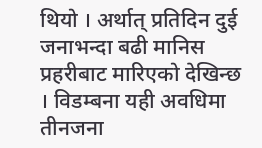थियो । अर्थात् प्रतिदिन दुई जनाभन्दा बढी मानिस प्रहरीबाट मारिएको देखिन्छ । विडम्बना यही अवधिमा तीनजना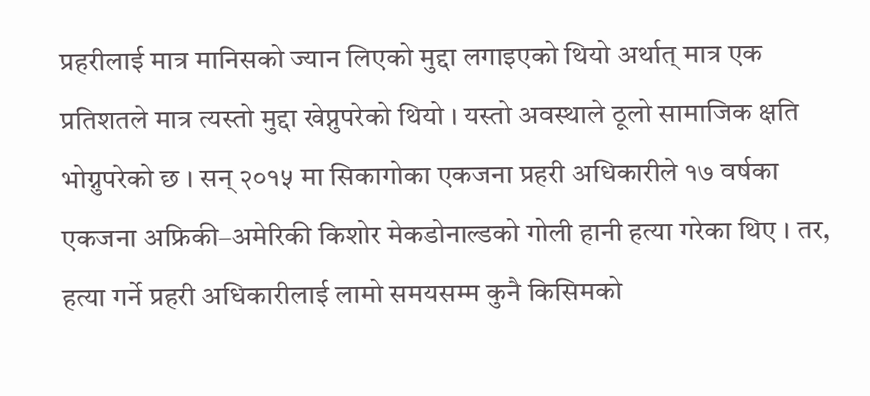प्रहरीलाई मात्र मानिसको ज्यान लिएको मुद्दा लगाइएको थियो अर्थात् मात्र एक प्रतिशतले मात्र त्यस्तो मुद्दा खेप्नुपरेको थियो । यस्तो अवस्थाले ठूलो सामाजिक क्षति भोग्नुपरेको छ । सन् २०१५ मा सिकागोका एकजना प्रहरी अधिकारीले १७ वर्षका एकजना अफ्रिकी–अमेरिकी किशोर मेकडोनाल्डको गोली हानी हत्या गरेका थिए । तर, हत्या गर्ने प्रहरी अधिकारीलाई लामो समयसम्म कुनै किसिमको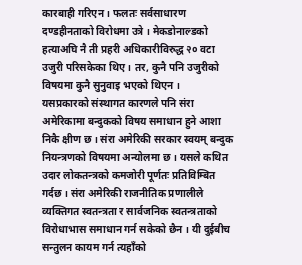कारबाही गरिएन । फलतः सर्वसाधारण दण्डहीनताको विरोधमा उत्रे । मेकडोनाल्डको हत्याअघि नै ती प्रहरी अधिकारीविरुद्ध २० वटा उजुरी परिसकेका थिए । तर, कुनै पनि उजुरीको विषयमा कुनै सुनुवाइ भएको थिएन ।
यसप्रकारको संस्थागत कारणले पनि संरा अमेरिकामा बन्दुकको विषय समाधान हुने आशा निकै क्षीण छ । संरा अमेरिकी सरकार स्वयम् बन्दुक नियन्त्रणको विषयमा अन्योलमा छ । यसले कथित उदार लोकतन्त्रको कमजोरी पूर्णतः प्रतिविम्बित गर्दछ । संरा अमेरिकी राजनीतिक प्रणालीले व्यक्तिगत स्वतन्त्रता र सार्वजनिक स्वतन्त्रताको विरोधाभास समाधान गर्न सकेको छैन । यी दुईबीच सन्तुलन कायम गर्न त्यहाँको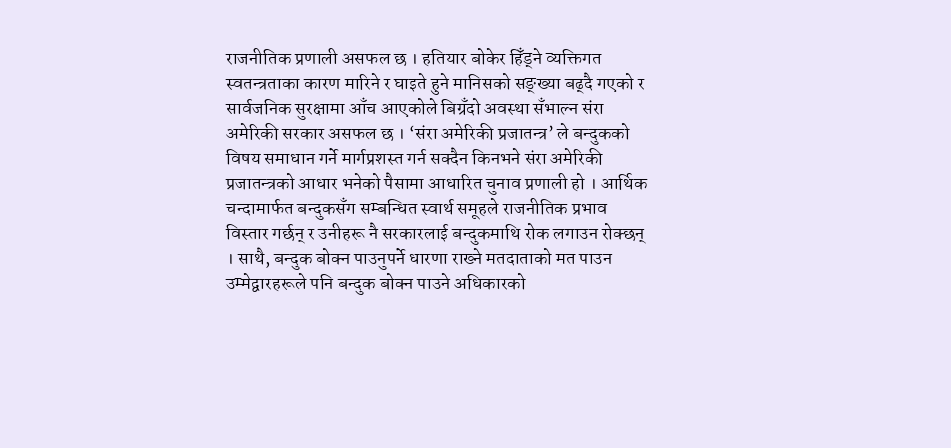राजनीतिक प्रणाली असफल छ । हतियार बोकेर हिँड्ने व्यक्तिगत स्वतन्त्रताका कारण मारिने र घाइते हुने मानिसको सङ्ख्या बढ्दै गएको र सार्वजनिक सुरक्षामा आँच आएकोले बिग्रँदो अवस्था सँभाल्न संरा अमेरिकी सरकार असफल छ । ‘संरा अमेरिकी प्रजातन्त्र’ ले बन्दुकको विषय समाधान गर्ने मार्गप्रशस्त गर्न सक्दैन किनभने संरा अमेरिकी प्रजातन्त्रको आधार भनेको पैसामा आधारित चुनाव प्रणाली हो । आर्थिक चन्दामार्फत बन्दुकसँग सम्बन्धित स्वार्थ समूहले राजनीतिक प्रभाव विस्तार गर्छन् र उनीहरू नै सरकारलाई बन्दुकमाथि रोक लगाउन रोक्छन् । साथै, बन्दुक बोक्न पाउनुपर्ने धारणा राख्ने मतदाताको मत पाउन उम्मेद्वारहरूले पनि बन्दुक बोक्न पाउने अधिकारको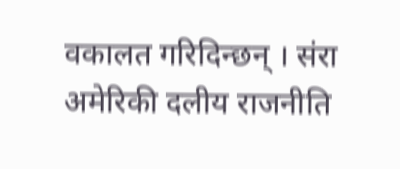वकालत गरिदिन्छन् । संरा अमेरिकी दलीय राजनीति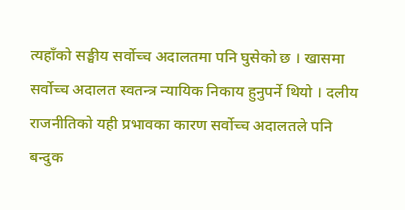त्यहाँको सङ्घीय सर्वोच्च अदालतमा पनि घुसेको छ । खासमा सर्वोच्च अदालत स्वतन्त्र न्यायिक निकाय हुनुपर्ने थियो । दलीय राजनीतिको यही प्रभावका कारण सर्वोच्च अदालतले पनि बन्दुक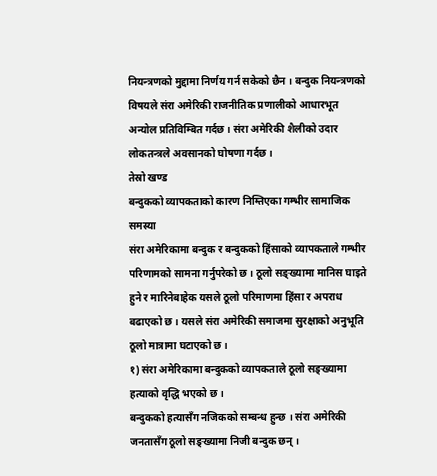नियन्त्रणको मुद्दामा निर्णय गर्न सकेको छैन । बन्दुक नियन्त्रणको विषयले संरा अमेरिकी राजनीतिक प्रणालीको आधारभूत अन्योल प्रतिविम्बित गर्दछ । संरा अमेरिकी शैलीको उदार लोकतन्त्रले अवसानको घोषणा गर्दछ ।
तेस्रो खण्ड
बन्दुकको व्यापकताको कारण निम्तिएका गम्भीर सामाजिक समस्या
संरा अमेरिकामा बन्दुक र बन्दुकको हिंसाको व्यापकताले गम्भीर परिणामको सामना गर्नुपरेको छ । ठूलो सङ्ख्यामा मानिस घाइते हुने र मारिनेबाहेक यसले ठूलो परिमाणमा हिंसा र अपराध बढाएको छ । यसले संरा अमेरिकी समाजमा सुरक्षाको अनुभूति ठूलो मात्रामा घटाएको छ ।
१) संरा अमेरिकामा बन्दुकको व्यापकताले ठूलो सङ्ख्यामा हत्याको वृद्धि भएको छ ।
बन्दुकको हत्यासँग नजिकको सम्बन्ध हुन्छ । संरा अमेरिकी जनतासँग ठूलो सङ्ख्यामा निजी बन्दुक छन् ।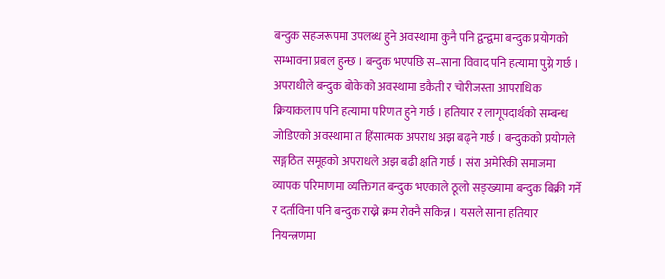बन्दुक सहजरूपमा उपलब्ध हुने अवस्थामा कुनै पनि द्वन्द्वमा बन्दुक प्रयोगको सम्भावना प्रबल हुन्छ । बन्दुक भएपछि स–साना विवाद पनि हत्यामा पुग्ने गर्छ । अपराधीले बन्दुक बोकेको अवस्थामा डकैती र चोरीजस्ता आपराधिक क्रियाकलाप पनि हत्यामा परिणत हुने गर्छ । हतियार र लागूपदार्थको सम्बन्ध जोडिएको अवस्थामा त हिंसात्मक अपराध अझ बढ्ने गर्छ । बन्दुकको प्रयोगले सङ्गठित समूहको अपराधले अझ बढी क्षति गर्छ । संरा अमेरिकी समाजमा व्यापक परिमाणमा व्यक्तिगत बन्दुक भएकाले ठूलो सङ्ख्यामा बन्दुक बिक्री गर्ने र दर्ताविना पनि बन्दुक राख्ने क्रम रोक्नै सकिन्न । यसले साना हतियार नियन्त्रणमा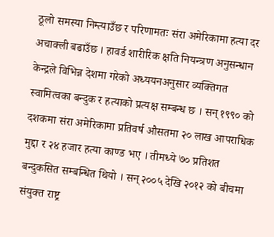ठूलो समस्या निम्त्याउँछ र परिणामतः संरा अमेरिकामा हत्या दर अचाक्ली बढाउँछ । हावर्ड शारीरिक क्षति नियन्त्रण अनुसन्धान केन्द्रले विभिन्न देशमा गरेको अध्ययनअनुसार व्यक्तिगत स्वामित्वका बन्दुक र हत्याको प्रत्यक्ष सम्बन्ध छ । सन् १९९० को दशकमा संरा अमेरिकामा प्रतिवर्ष औसतमा २० लाख आपराधिक मुद्दा र २४ हजार हत्या काण्ड भए । तीमध्ये ७० प्रतिशत बन्दुकसित सम्बन्धित थियो । सन् २००५ देखि २०१२ को बीचमा संयुक्त राष्ट्र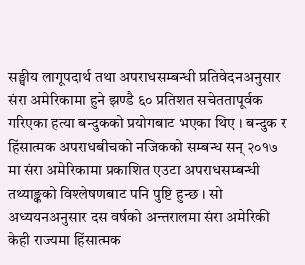सङ्घीय लागूपदार्थ तथा अपराधसम्बन्धी प्रतिवेदनअनुसार संरा अमेरिकामा हुने झण्डै ६० प्रतिशत सचेततापूर्वक गरिएका हत्या बन्दुकको प्रयोगबाट भएका थिए । बन्दुक र हिंसात्मक अपराधबीचको नजिकको सम्बन्ध सन् २०१७ मा संरा अमेरिकामा प्रकाशित एउटा अपराधसम्बन्धी तथ्याङ्कको विश्लेषणबाट पनि पुष्टि हुन्छ । सो अध्ययनअनुसार दस वर्षको अन्तरालमा संरा अमेरिकी केही राज्यमा हिंसात्मक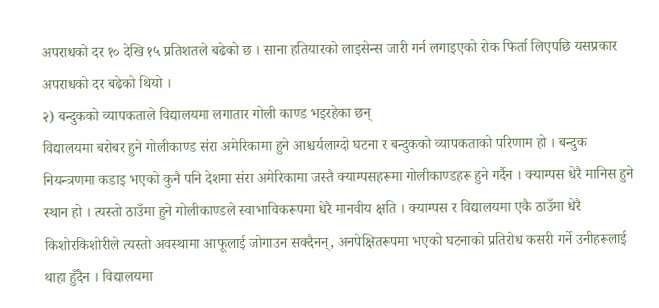अपराधको दर १० देखि १५ प्रतिशतले बढेको छ । साना हतियारको लाइसेन्स जारी गर्न लगाइएको रोक फिर्ता लिएपछि यसप्रकार अपराधको दर बढेको थियो ।
२) बन्दुकको व्यापकताले विद्यालयमा लगातार गोली काण्ड भइरहेका छन्
विद्यालयमा बरोबर हुने गोलीकाण्ड संरा अमेरिकामा हुने आश्चर्यलाग्दो घटना र बन्दुकको व्यापकताको परिणाम हो । बन्दुक नियन्त्रणमा कडाइ भएको कुनै पनि देशमा संरा अमेरिकामा जस्तै क्याम्पसहरूमा गोलीकाण्डहरू हुने गर्दैन । क्याम्पस धेरै मानिस हुने स्थान हो । त्यस्तो ठाउँमा हुने गोलीकाण्डले स्वाभाविकरूपमा धेरै मानवीय क्षति । क्याम्पस र विद्यालयमा एकै ठाउँमा धेरै किशोरकिशोरीले त्यस्तो अवस्थामा आफूलाई जोगाउन सक्दैनन्, अनपेक्षितरूपमा भएको घटनाको प्रतिरोध कसरी गर्ने उनीहरूलाई थाहा हुँदैन । विद्यालयमा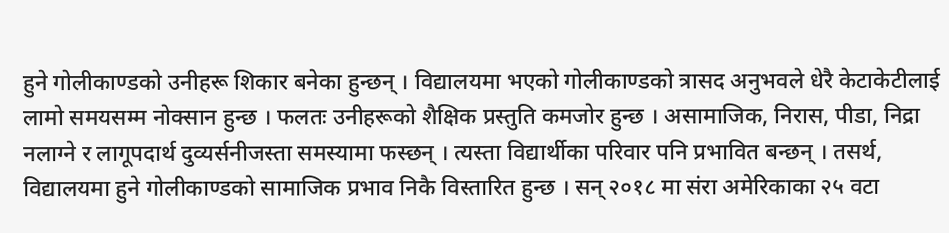हुने गोलीकाण्डको उनीहरू शिकार बनेका हुन्छन् । विद्यालयमा भएको गोलीकाण्डको त्रासद अनुभवले धेरै केटाकेटीलाई लामो समयसम्म नोक्सान हुन्छ । फलतः उनीहरूको शैक्षिक प्रस्तुति कमजोर हुन्छ । असामाजिक, निरास, पीडा, निद्रा नलाग्ने र लागूपदार्थ दुव्यर्सनीजस्ता समस्यामा फस्छन् । त्यस्ता विद्यार्थीका परिवार पनि प्रभावित बन्छन् । तसर्थ, विद्यालयमा हुने गोलीकाण्डको सामाजिक प्रभाव निकै विस्तारित हुन्छ । सन् २०१८ मा संरा अमेरिकाका २५ वटा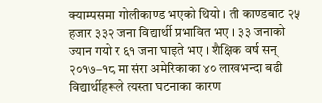क्याम्पसमा गोलीकाण्ड भएको थियो । ती काण्डबाट २५ हजार ३३२ जना विद्यार्थी प्रभावित भए । ३३ जनाको ज्यान गयो र ६१ जना घाइते भए । शैक्षिक वर्ष सन् २०१७–१८ मा संरा अमेरिकाका ४० लाखभन्दा बढी विद्यार्थीहरूले त्यस्ता घटनाका कारण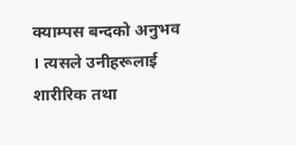क्याम्पस बन्दको अनुभव । त्यसले उनीहरूलाई शारीरिक तथा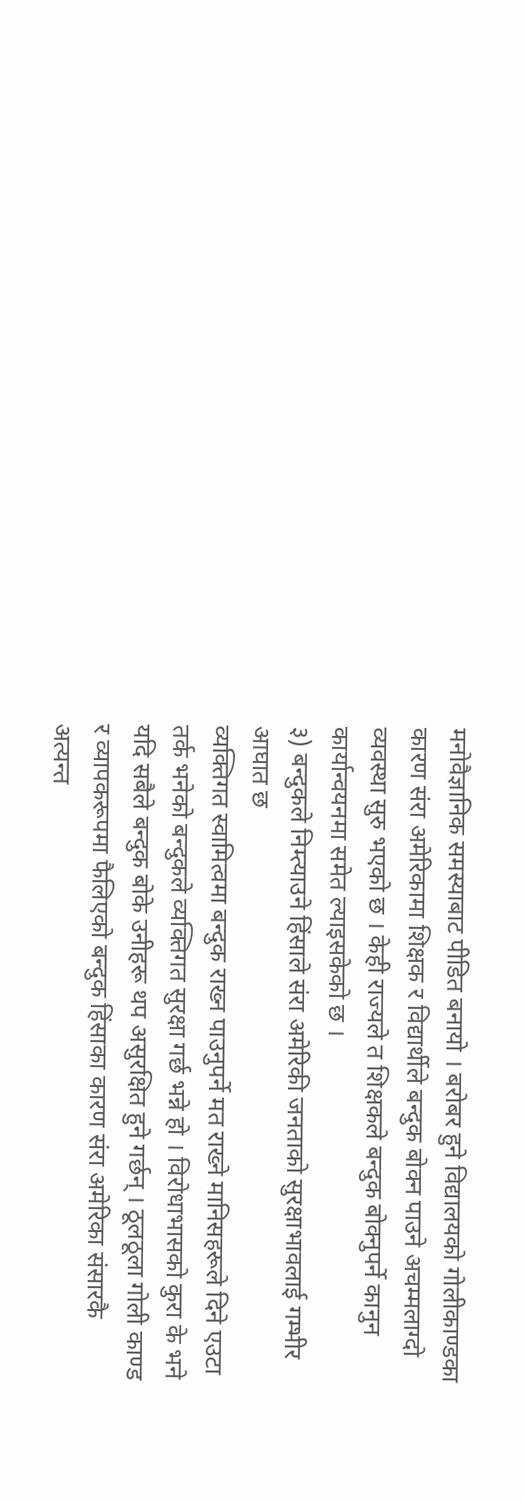मनोवैज्ञानिक समस्याबाट पीडित बनायो । बरोबर हुने विद्यालयको गोलीकाण्डका कारण संरा अमेरिकामा शिक्षक र विद्यार्थीले बन्दुक बोक्न पाउने अचम्मलाग्दो व्यवस्था सुरु भएको छ । केही राज्यले त शिक्षकले बन्दुक बोक्नुपर्ने कानुन कार्यान्वयनमा समेत ल्याइसकेको छ ।
३) बन्दुकले निम्त्याउने हिंसाले संरा अमेरिकी जनताको सुरक्षाभावलाई गम्भीर आघात छ
व्यक्तिगत स्वामित्वमा बन्दुक राख्न पाउनुपर्ने मत राख्ने मानिसहरूले दिने एउटा तर्क भनेको बन्दुकले व्यक्तिगत सुरक्षा गर्छ भन्ने हो । विरोधाभासको कुरा के भने यदि सबैले बन्दुक बोके उनीहरू थप असुरक्षित हुने गर्छन् । ठूलठूला गोली काण्ड र व्यापकरूपमा फैलिएको बन्दुक हिंसाका कारण संरा अमेरिका संसारकै अत्यन्त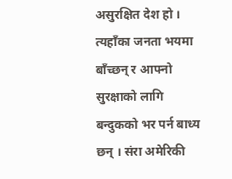असुरक्षित देश हो । त्यहाँका जनता भयमा बाँच्छन् र आफ्नो सुरक्षाको लागि बन्दुकको भर पर्न बाध्य छन् । संरा अमेरिकी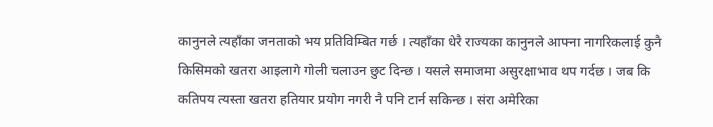कानुनले त्यहाँका जनताको भय प्रतिविम्बित गर्छ । त्यहाँका धेरै राज्यका कानुनले आफ्ना नागरिकलाई कुनै किसिमको खतरा आइलागे गोली चलाउन छुट दिन्छ । यसले समाजमा असुरक्षाभाव थप गर्दछ । जब कि कतिपय त्यस्ता खतरा हतियार प्रयोग नगरी नै पनि टार्न सकिन्छ । संरा अमेरिका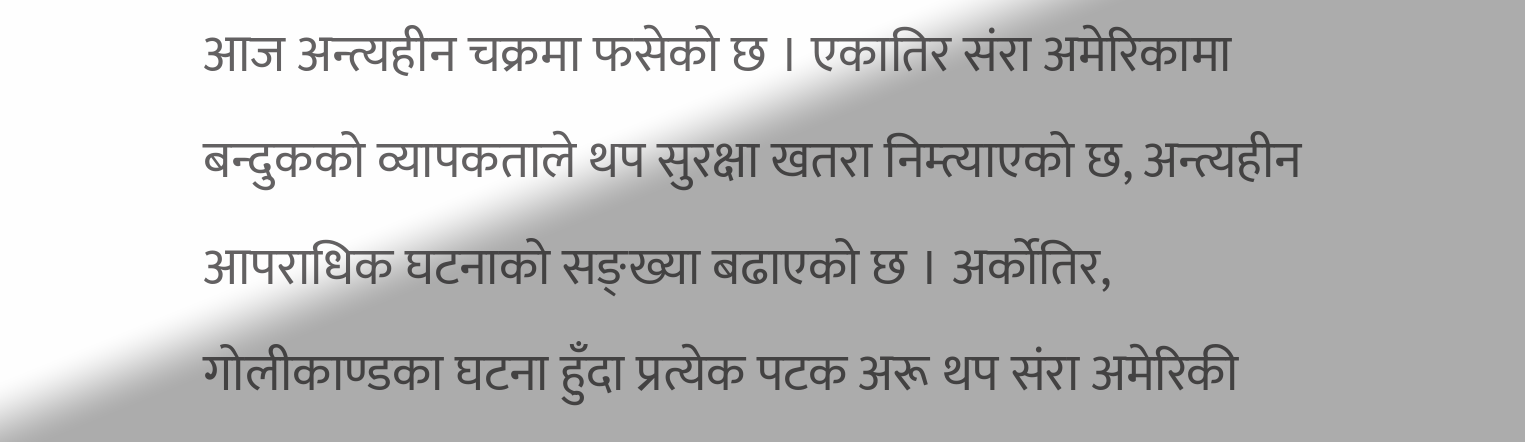आज अन्त्यहीन चक्रमा फसेको छ । एकातिर संरा अमेरिकामा बन्दुकको व्यापकताले थप सुरक्षा खतरा निम्त्याएको छ, अन्त्यहीन आपराधिक घटनाको सङ्ख्या बढाएको छ । अर्कोतिर, गोलीकाण्डका घटना हुँदा प्रत्येक पटक अरू थप संरा अमेरिकी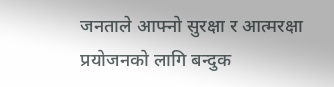जनताले आफ्नो सुरक्षा र आत्मरक्षा प्रयोजनको लागि बन्दुक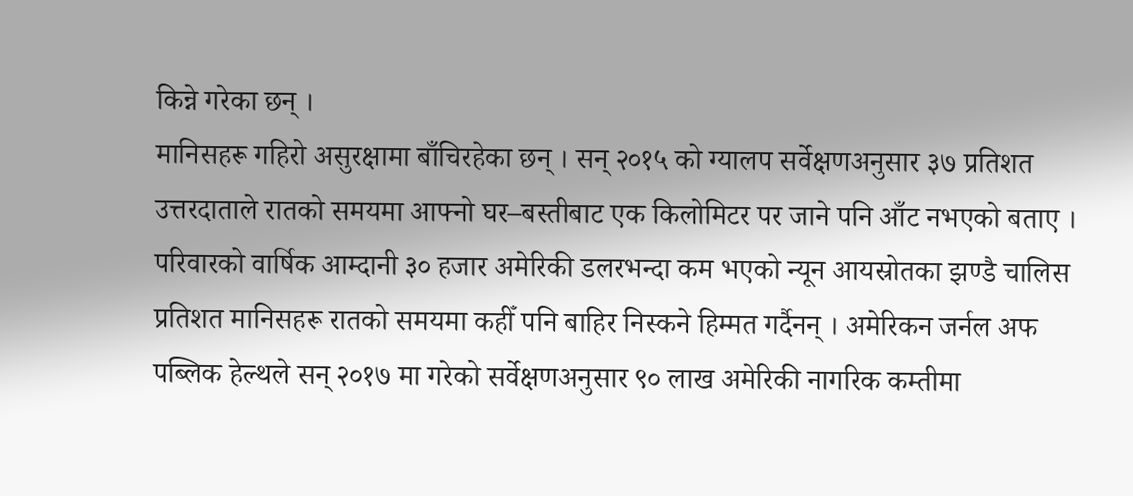किन्ने गरेका छन् ।
मानिसहरू गहिरो असुरक्षामा बाँचिरहेका छन् । सन् २०१५ को ग्यालप सर्वेक्षणअनुसार ३७ प्रतिशत उत्तरदाताले रातको समयमा आफ्नो घर–बस्तीबाट एक किलोमिटर पर जाने पनि आँट नभएको बताए । परिवारको वार्षिक आम्दानी ३० हजार अमेरिकी डलरभन्दा कम भएको न्यून आयस्रोतका झण्डै चालिस प्रतिशत मानिसहरू रातको समयमा कहीँ पनि बाहिर निस्कने हिम्मत गर्दैनन् । अमेरिकन जर्नल अफ पब्लिक हेल्थले सन् २०१७ मा गरेको सर्वेक्षणअनुसार ९० लाख अमेरिकी नागरिक कम्तीमा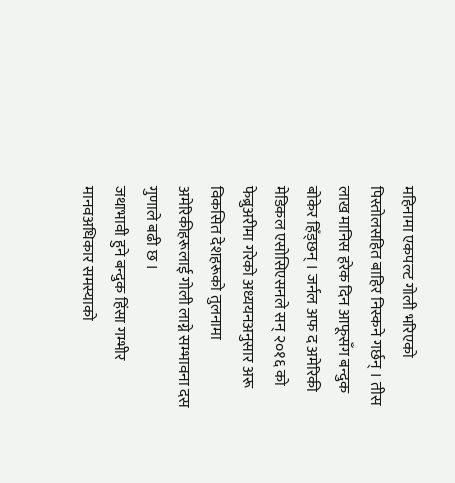महिनामा एकपल्ट गोली भरिएको पिस्तोलसहित बाहिर निस्कने गर्छन् । तीस लाख मानिस हरेक दिन आफूसँग बन्दुक बोकेर हिँड्छन् । जर्नल अफ द अमेरिकी मेडिकल एसोसिएसनले सन् २०१६ को फेब्रुअरीमा गरेको अध्ययनअनुसार अरू विकसित देशहरूको तुलनामा अमेरिकीहरूलाई गोली लाग्ने सम्भावना दस गुणाले बढी छ ।
जथाभावी हुने बन्दुक हिंसा गम्भीर मानवअधिकार समस्याको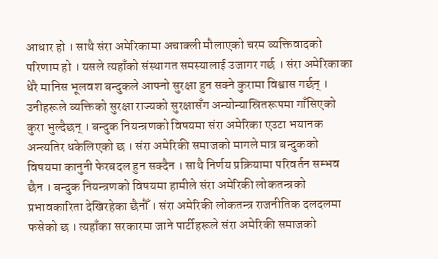आधार हो । साथै संरा अमेरिकामा अचाक्ली मौलाएको चरम व्यक्तिवादको परिणाम हो । यसले त्यहाँको संस्थागत समस्यालाई उजागर गर्छ । संरा अमेरिकाका धेरै मानिस भूलवश बन्दुकले आफ्नो सुरक्षा हुन सक्ने कुरामा विश्वास गर्छन् । उनीहरूले व्यक्तिको सुरक्षा राज्यको सुरक्षासँग अन्योन्यास्रितरूपमा गाँसिएको कुरा भुल्दैछन् । बन्दुक नियन्त्रणको विषयमा संरा अमेरिका एउटा भयानक अन्त्यतिर धकेलिएको छ । संरा अमेरिकी समाजको मागले मात्र बन्दुकको विषयमा कानुनी फेरबदल हुन सक्दैन । साथै निर्णय प्रक्रियामा परिवर्तन सम्भव छैन । बन्दुक नियन्त्रणको विषयमा हामीले संरा अमेरिकी लोकतन्त्रको प्रभावकारिता देखिरहेका छैनौँ । संरा अमेरिकी लोकतन्त्र राजनीतिक दलदलमा फसेको छ । त्यहाँका सरकारमा जाने पार्टीहरूले संरा अमेरिकी समाजको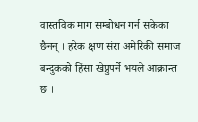वास्तविक माग सम्बोधन गर्न सकेका छैनन् । हरेक क्षण संरा अमेरिकी समाज बन्दुकको हिंसा खेप्नुपर्ने भयले आक्रान्त छ ।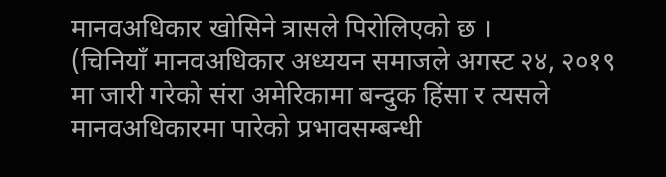मानवअधिकार खोसिने त्रासले पिरोलिएको छ ।
(चिनियाँ मानवअधिकार अध्ययन समाजले अगस्ट २४, २०१९ मा जारी गरेको संरा अमेरिकामा बन्दुक हिंसा र त्यसले मानवअधिकारमा पारेको प्रभावसम्बन्धी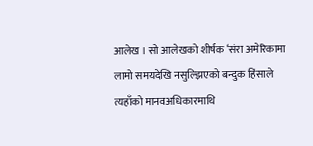आलेख । सो आलेखको शीर्षक ‘संरा अमेरिकामा लामो समयदेखि नसुल्झिएको बन्दुक हिंसाले त्यहाँको मानवअधिकारमाथि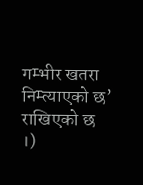गम्भीर खतरा निम्त्याएको छ’ राखिएको छ ।)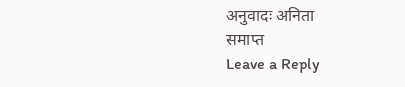अनुवादः अनिता
समाप्त
Leave a Reply